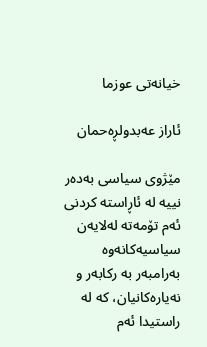خیانه‌تی‌ عوزما

ئاراز عه‌بدولڕه‌حمان

مێژوی‌ سیاسی به‌ده‌ر نییه‌ له‌ ئاڕاسته‌ كردنی‌ ئه‌م تۆمه‌ته‌ له‌لایه‌ن سیاسیه‌كانه‌وه‌ به‌رامبه‌ر به‌ ركابه‌ر و نه‌یاره‌كانیان، كه‌ له‌ راستیدا ئه‌م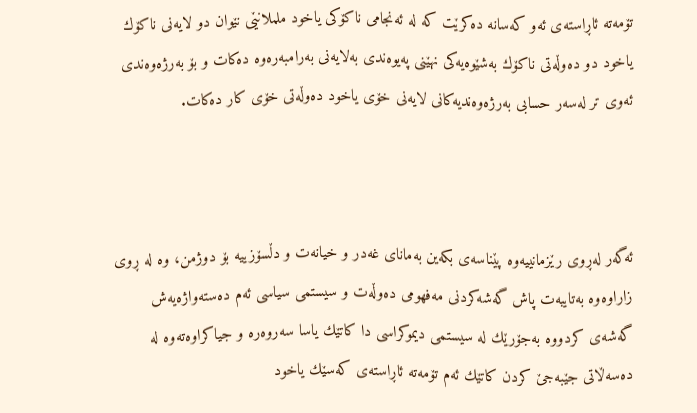تۆمه‌ته‌ ئاڕاسته‌ی‌ ئه‌و كه‌سانه‌ ده‌كرێت كه‌ له‌ ئه‌نجامی‌ ناكۆكی یاخود ململانێی نێوان دو لایه‌نی‌ ناكۆك یاخود دو ده‌وڵه‌تی‌ ناكۆك به‌شێوه‌یه‌كی‌ نهێنی‌ په‌یوه‌ندی‌ به‌لایه‌نی‌ به‌رامبه‌ره‌وه‌ ده‌كات و بۆ به‌رژه‌وه‌ندی‌ ئه‌وی‌ تر له‌سه‌ر حسابی به‌رژه‌وه‌ندیه‌كانی‌ لایه‌نی‌ خۆی‌ یاخود ده‌وڵه‌تی‌ خۆی كار ده‌كات.



ئه‌گه‌ر له‌ڕوی‌ رێزمانییه‌وه‌ پێناسه‌ی‌ بكه‌ین به‌مانای‌ غه‌در و خیانه‌ت و دڵسۆزییه‌ بۆ دوژمن، وه‌ له‌ ڕوی‌ زاراوه‌وه‌ به‌تایبه‌ت پاش گه‌شه‌كردنی‌ مه‌فهومی‌ ده‌وڵه‌ت و سیستمی‌ سیاسی ئه‌م ده‌سته‌واژه‌یه‌ش گه‌شه‌ی‌ كردووه‌ به‌جۆرێك له‌ سیستمی‌ دیموكراسی دا كاتێك یاسا سه‌روه‌ره‌ و جیاكراوه‌ته‌وه‌ له‌ ده‌سه‌ڵاتی‌ جێبه‌جێ كردن كاتێك ئه‌م تۆمه‌ته‌ ئاڕاسته‌ی‌ كه‌سێك یاخود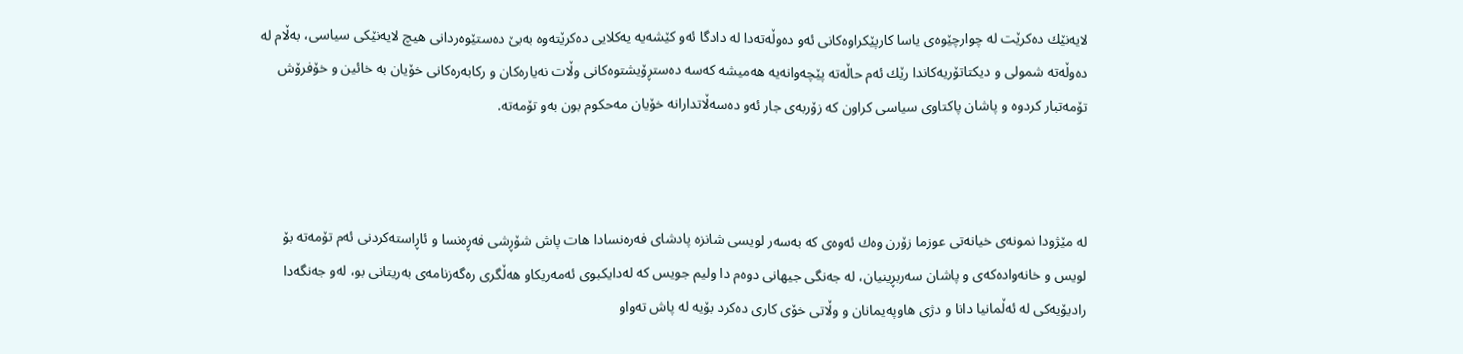لایه‌نێك ده‌كرێت له‌ چوارچێوه‌ی‌ یاسا كارپێكراوه‌كانی‌ ئه‌و ده‌وڵه‌ته‌دا له‌ دادگا ئه‌و كێشه‌یه‌ یه‌كلایی ده‌كرێته‌وه‌ به‌بێ ده‌ستێوه‌ردانی‌ هیچ لایه‌نێكی‌ سیاسی، به‌ڵام له‌ ده‌وڵه‌ته‌ شمولی و دیكتاتۆریه‌كاندا رێك ئه‌م حاڵه‌ته‌ پێچه‌وانه‌یه‌ هه‌میشه‌ كه‌سه‌ ده‌ستڕۆیشتوه‌كانی‌ وڵات نه‌یاره‌كان و ركابه‌ره‌كانی‌ خۆیان به‌ خائین و خۆفرۆش تۆمه‌تبار كردوه‌ و پاشان پاكتاوی‌ سیاسی كراون كه‌ زۆربه‌ی‌ جار ئه‌و ده‌سه‌ڵاتدارانه‌ خۆیان مه‌حكوم بون به‌و تۆمه‌ته‌.



له‌ مێژودا نمونه‌ی‌ خیانه‌تی‌ عوزما زۆرن وه‌ك ئه‌وه‌ی‌ كه ‌به‌سه‌ر لویسی شانزه‌ پادشای‌ فه‌رەنسادا هات پاش شۆڕشی فه‌ڕه‌نسا و ئاڕاسته‌كردنی‌ ئه‌م تۆمه‌ته‌ بۆ لویس و خانه‌واده‌كه‌ی‌ و پاشان سه‌ربڕینیان، له‌ جه‌نگی‌ جیهانی‌ دوه‌م دا ولیم جویس كه‌ له‌دایكبوی‌ ئه‌مەریكاو هه‌ڵگری‌ ره‌گه‌زنامه‌ی‌ به‌ریتانی‌ بو، له‌و جه‌نگه‌دا رادیۆیه‌كی‌ له‌ ئه‌ڵمانیا دانا و دژی‌ هاوپه‌یمانان و وڵاتی‌ خۆی كاری‌ ده‌كرد بۆیه‌ له‌ پاش ته‌واو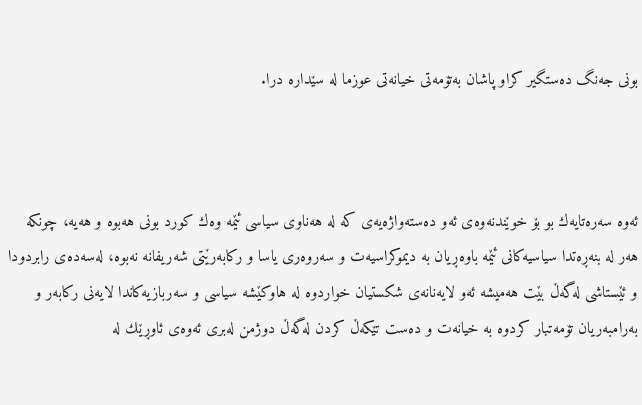بونی‌ جه‌نگ ده‌ستگیر كراو پاشان به‌تۆمه‌تی‌ خیانه‌تی‌ عوزما له‌ سێداره‌ درا.



ئه‌وه‌ سه‌ره‌تایه‌ك بو بۆ خوێندنه‌وه‌ی‌ ئه‌و ده‌سته‌واژه‌یه‌ی‌ كه‌ له‌ هه‌ناوی‌ سیاسی ئێمه‌ وه‌ك كورد بونی‌ هه‌بوه‌ و هه‌یه‌، چونكه‌ هه‌ر له‌ بنه‌ڕه‌تدا سیاسیه‌كانی‌ ئێمه‌ باوه‌ڕیان به‌ دیموكراسیه‌ت و سه‌روه‌ری‌ یاسا و ركابه‌رێتی‌ شه‌ریفانه‌ نه‌بوه‌، له‌سه‌ده‌ی‌ رابردودا و ئێستاشی له‌گه‌ڵ بێت هه‌میشه‌ ئه‌و لایه‌نانه‌ی‌ شكستیان خواردوه‌ له‌ هاوكێشه‌ سیاسی و سه‌ربازیه‌كاندا لایه‌نی‌ ركابه‌ر و به‌رامبه‌ریان تۆمه‌تبار كردوه‌ به‌ خیانه‌ت و ده‌ست تێكه‌ڵ كردن له‌گه‌ڵ دوژمن له‌بری‌ ئه‌وه‌ی‌ ئاوڕێك له‌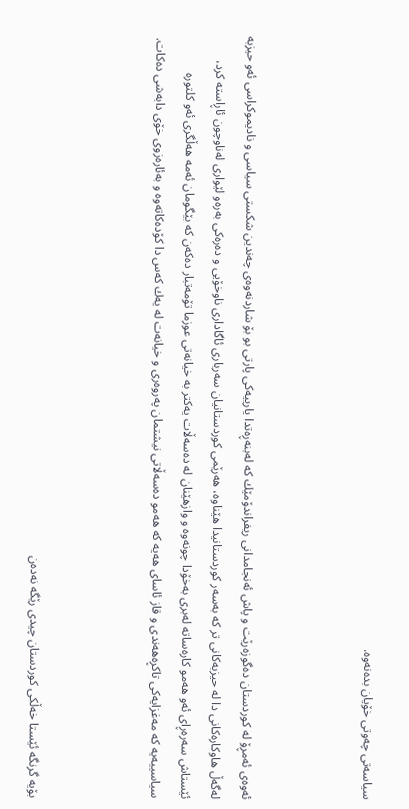سیاسه‌تی‌ چه‌وتی‌ خۆیان بده‌نه‌وه‌.



ئه‌وه‌ی‌ ئه‌مڕۆ له‌ كوردستان ده‌گوزه‌رێت و پاش ئه‌نجامدانی‌ ریفراندۆمێك كه‌ له‌بنه‌ڕه‌تدا یارییه‌كی‌ پارتی‌ بو بۆ شاردنه‌وه‌ی‌ چه‌ندین شكستی‌ سیاسی و نادیموكراسی ئه‌و حیزبه‌ له‌گه‌ڵ‌ هاوكاره‌كانی‌ دا له‌ حیزبه‌كانی‌ تر كه‌ به‌سه‌ر كوردستانیدا هێناوه‌، هه‌رێمی‌ كوردستانیان سه‌رباری‌ ئاگاداری‌ ناوخۆیی و ده‌ره‌كی‌ به‌ره‌و لێواری‌ له‌ناوچون ئاڕاسته‌ كرد، ئێستاش سه‌ره‌ڕای‌ ئه‌و هه‌مو كاره‌ساته‌ له‌بری‌ به‌خۆدا چونه‌وه‌ و وازهێنان له‌ ده‌سه‌ڵات یه‌كتر به‌ خیانه‌تی‌ عوزما تۆمه‌تبار ده‌كه‌ن كه‌ بێگومان ئه‌مه‌ هه‌ڵگری‌ ئه‌و كلتوره‌ سیاسییه‌یه‌ كه‌ مه‌غزایه‌كی‌ تاكڕه‌هه‌ندی‌ و قاز ئاسای هه‌یه‌ كه‌ هه‌مو ده‌سه‌ڵاتی‌ نیشتمان په‌روه‌ری‌ و خیانه‌ت له‌ یه‌ك كه‌س دا كۆده‌كاته‌وه‌ و به‌ئاره‌زوی‌ خۆی‌ دابه‌شی ده‌كات.



بۆیه‌ گرنگه‌ ئێستا خه‌ڵكی‌ كوردستان چیدی رێگه‌ نه‌ده‌ن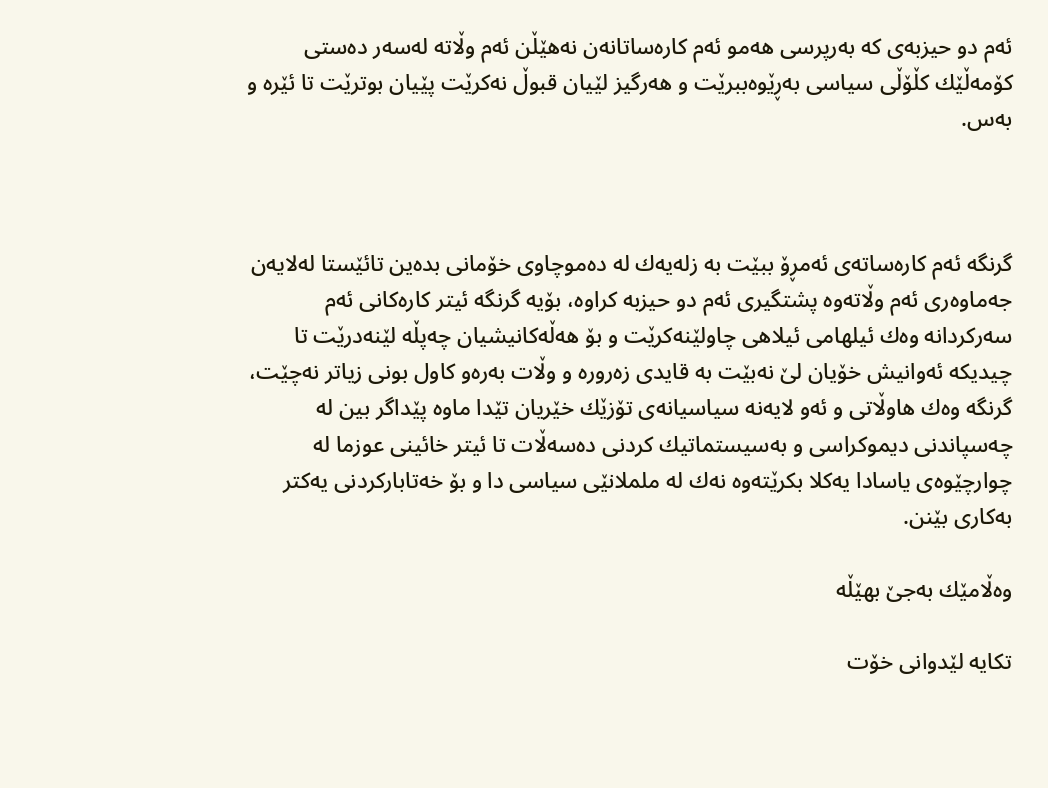ئه‌م دو حیزبه‌ی‌ كه‌ به‌رپرسی هه‌مو ئه‌م كاره‌ساتانه‌ن نه‌هێڵن ئه‌م وڵاته‌ له‌سه‌ر ده‌ستی‌ كۆمه‌ڵێك كڵۆڵی‌ سیاسی به‌ڕێوه‌ببرێت و هه‌رگیز لێیان قبوڵ نه‌كرێت پێیان بوترێت تا ئێره‌ و به‌س.



گرنگه‌ ئه‌م كاره‌ساته‌ی‌ ئه‌مڕۆ ببێت به‌ زله‌یه‌ك له‌ ده‌موچاوی‌ خۆمانی بده‌ین تائێستا له‌لایه‌ن جه‌ماوه‌ری‌ ئه‌م وڵاته‌وه‌ پشتگیری‌ ئه‌م دو حیزبه‌ كراوه‌، بۆیه‌ گرنگه‌ ئیتر كاره‌كانی‌ ئه‌م سه‌ركردانه‌ وه‌ك ئیلهامی‌ ئیلاهی‌ چاولێنه‌كرێت و بۆ هه‌ڵه‌كانیشیان چه‌پڵه‌ لێنه‌درێت تا چیدیكه‌ ئه‌وانیش خۆیان لێ نه‌بێت به‌ قایدی‌ زه‌روره‌ و وڵات به‌ره‌و كاول بونی‌ زیاتر نه‌چێت، گرنگه‌ وه‌ك هاوڵاتی‌ و ئه‌و لایه‌نه‌ سیاسیانه‌ی‌ تۆزێك خێریان تێدا ماوه‌ پێداگر بین له‌ چه‌سپاندنی‌ دیموكراسی و به‌سیستماتیك كردنی‌ ده‌سه‌ڵات تا ئیتر خائینی‌ عوزما له‌ چوارچێوه‌ی‌ یاسادا یه‌كلا بكرێته‌وه‌ نه‌ك له‌ ململانێی سیاسی دا و بۆ خه‌تاباركردنی‌ یه‌كتر به‌كاری‌ بێنن.

وەڵامێك بەجێ بهێڵە

تکایە لێدوانی خۆت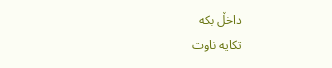داخڵ بکە
تکایە ناوت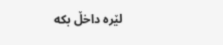لێرە داخڵ بکە